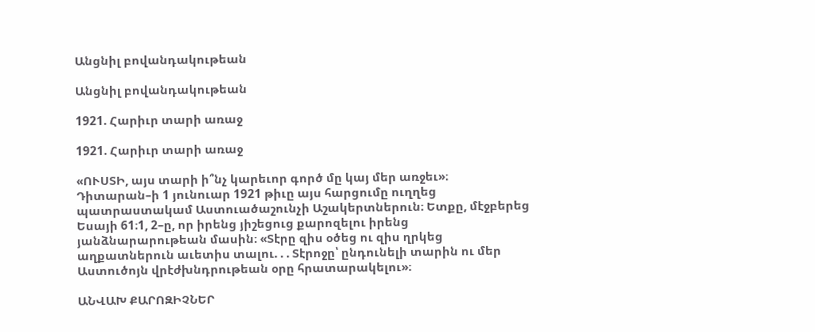Անցնիլ բովանդակութեան

Անցնիլ բովանդակութեան

1921. Հարիւր տարի առաջ

1921. Հարիւր տարի առաջ

«ՈՒՍՏԻ, այս տարի ի՞նչ կարեւոր գործ մը կայ մեր առջեւ»։ Դիտարան–ի 1 յունուար 1921 թիւը այս հարցումը ուղղեց պատրաստակամ Աստուածաշունչի Աշակերտներուն։ Ետքը, մէջբերեց Եսայի 61։1, 2–ը, որ իրենց յիշեցուց քարոզելու իրենց յանձնարարութեան մասին։ «Տէրը զիս օծեց ու զիս ղրկեց աղքատներուն աւետիս տալու. . . Տէրոջը՝ ընդունելի տարին ու մեր Աստուծոյն վրէժխնդրութեան օրը հրատարակելու»։

ԱՆՎԱԽ ՔԱՐՈԶԻՉՆԵՐ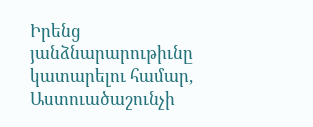Իրենց յանձնարարութիւնը կատարելու համար, Աստուածաշունչի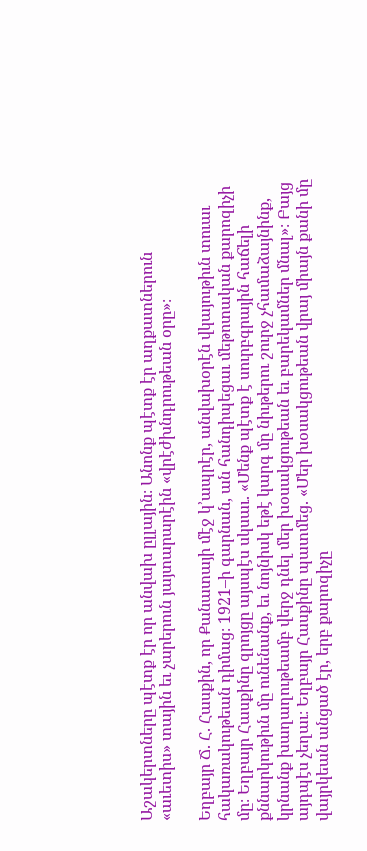Աշակերտները պէտք էր որ անվախ ըլլային։ Անոնք պէտք էր աղքատներուն «աւետիս» տային եւ չարերուն յայտարարէին «վրէժխնդրութեան օրը»։

Եղբայր Ճ. Հ. Հասքին, որ Քանատայի մէջ կ’ապրէր, անվախօրէն վկայութիւն տուաւ հակառակութեան դիմաց։ 1921–ի գարնան, ան հանդիպեցաւ մեթոտական քարոզիչի մը։ Եղբայր Հասքինը զրոյցը այսպէս սկսաւ. «Մենք պէտք է սուրբգրային հաճելի քննարկութիւն մը ունենանք, եւ նոյնիսկ եթէ կարգ մը նիւթերու շուրջ չհամաձայնինք, կրնանք խաղաղութեամբ վերջ դնել մեր խօսակցութեան եւ բարեկամներ մնալ»։ Բայց այդպէս չեղաւ։ Եղբայր Հասքինը պատմեց. «Մեր խօսակցութեան վրայ միայն քանի մը վայրկեան անցած էր, երբ քարոզիչը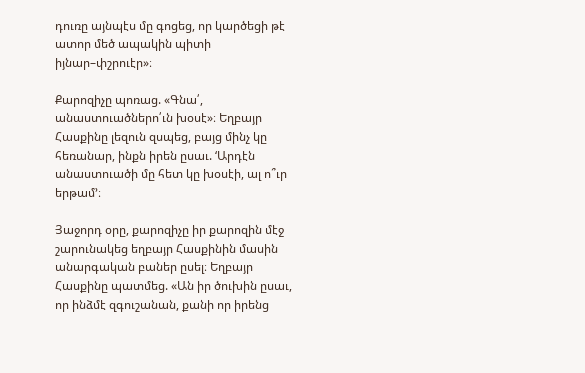դուռը այնպէս մը գոցեց, որ կարծեցի թէ ատոր մեծ ապակին պիտի իյնար–փշրուէր»։

Քարոզիչը պոռաց. «Գնա՛, անաստուածներո՛ւն խօսէ»։ Եղբայր Հասքինը լեզուն զսպեց, բայց մինչ կը հեռանար, ինքն իրեն ըսաւ. ‘Արդէն անաստուածի մը հետ կը խօսէի, ալ ո՞ւր երթամ’։

Յաջորդ օրը, քարոզիչը իր քարոզին մէջ շարունակեց եղբայր Հասքինին մասին անարգական բաներ ըսել։ Եղբայր Հասքինը պատմեց. «Ան իր ծուխին ըսաւ, որ ինձմէ զգուշանան, քանի որ իրենց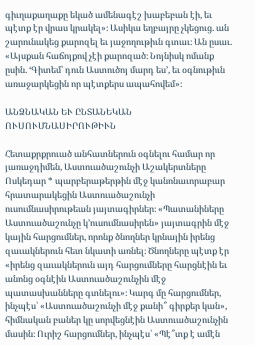գիւղաքաղաքը եկած ամենագէշ խաբեբան էի, եւ պէտք էր վրաս կրակել»։ Ասիկա եղբայրը չկեցուց. ան շարունակեց քարոզել եւ յաջողութիւն գտաւ։ Ան ըսաւ. «Այսքան հաճոյքով չէի քարոզած։ Նոյնիսկ ոմանք ըսին. ‘Գիտեմ՝ դուն Աստուծոյ մարդ ես’, եւ օգնութիւն առաջարկեցին որ պէտքերս ապահովեմ»։

ԱՆՁՆԱԿԱՆ ԵՒ ԸՆՏԱՆԵԿԱՆ ՈՒՍՈՒՄՆԱՍԻՐՈՒԹԻՒՆ

Հետաքրքրուած անհատներուն օգնելու համար որ յառաջդիմեն, Աստուածաշունչի Աշակերտները Ոսկեդար * պարբերաթերթին մէջ կանոնաւորաբար հրատարակեցին Աստուածաշունչի ուսումնասիրութեան յայտագիրներ։ «Պատանիները Աստուածաշունչը կ’ուսումնասիրեն» յայտագրին մէջ կային հարցումներ, որոնք ծնողներ կրնային իրենց զաւակներուն հետ նկատի առնել։ Ծնողները պէտք էր «իրենց զաւակներուն այդ հարցումները հարցնէին եւ անոնց օգնէին Աստուածաշունչին մէջ պատասխանները գտնելու»։ Կարգ մը հարցումներ, ինչպէս՝ «Աստուածաշունչի մէջ քանի՞ գիրքեր կան», հիմնական բաներ կը սորվեցնէին Աստուածաշունչին մասին։ Ուրիշ հարցումներ, ինչպէս՝ «Պէ՞տք է ամէն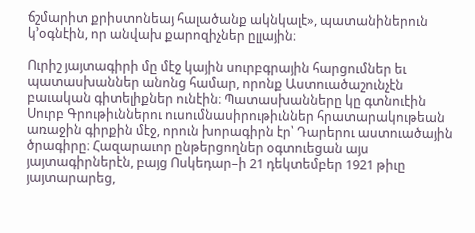ճշմարիտ քրիստոնեայ հալածանք ակնկալէ», պատանիներուն կ’օգնէին, որ անվախ քարոզիչներ ըլլային։

Ուրիշ յայտագիրի մը մէջ կային սուրբգրային հարցումներ եւ պատասխաններ անոնց համար, որոնք Աստուածաշունչէն բաւական գիտելիքներ ունէին։ Պատասխանները կը գտնուէին Սուրբ Գրութիւններու ուսումնասիրութիւններ հրատարակութեան առաջին գիրքին մէջ, որուն խորագիրն էր՝ Դարերու աստուածային ծրագիրը։ Հազարաւոր ընթերցողներ օգտուեցան այս յայտագիրներէն, բայց Ոսկեդար–ի 21 դեկտեմբեր 1921 թիւը յայտարարեց,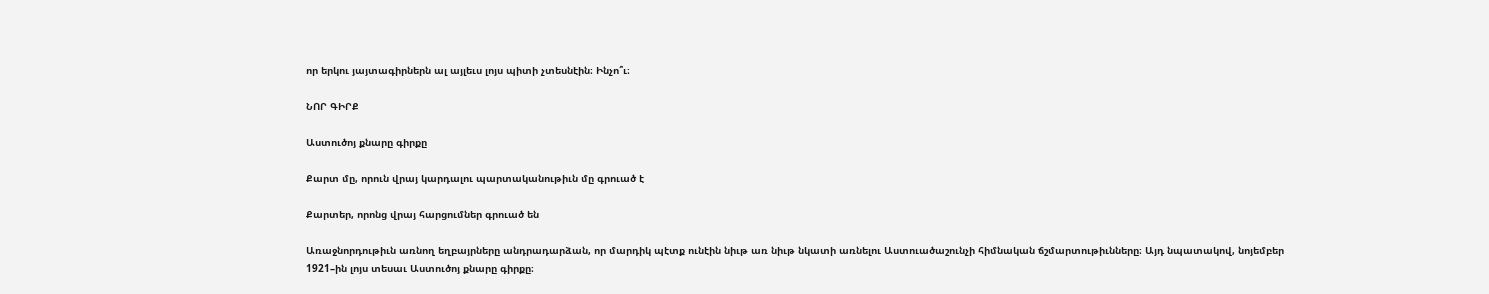որ երկու յայտագիրներն ալ այլեւս լոյս պիտի չտեսնէին։ Ինչո՞ւ։

ՆՈՐ ԳԻՐՔ

Աստուծոյ քնարը գիրքը

Քարտ մը, որուն վրայ կարդալու պարտականութիւն մը գրուած է

Քարտեր, որոնց վրայ հարցումներ գրուած են

Առաջնորդութիւն առնող եղբայրները անդրադարձան, որ մարդիկ պէտք ունէին նիւթ առ նիւթ նկատի առնելու Աստուածաշունչի հիմնական ճշմարտութիւնները։ Այդ նպատակով, նոյեմբեր 1921–ին լոյս տեսաւ Աստուծոյ քնարը գիրքը։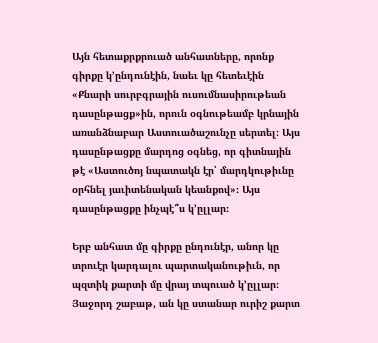Այն հետաքրքրուած անհատները, որոնք գիրքը կ’ընդունէին, նաեւ կը հետեւէին «Քնարի սուրբգրային ուսումնասիրութեան դասընթացք»ին, որուն օգնութեամբ կրնային առանձնաբար Աստուածաշունչը սերտել։ Այս դասընթացքը մարդոց օգնեց, որ գիտնային թէ «Աստուծոյ նպատակն էր՝ մարդկութիւնը օրհնել յաւիտենական կեանքով»։ Այս դասընթացքը ինչպէ՞ս կ’ըլլար։

Երբ անհատ մը գիրքը ընդունէր, անոր կը տրուէր կարդալու պարտականութիւն, որ պզտիկ քարտի մը վրայ տպուած կ’ըլլար։ Յաջորդ շաբաթ, ան կը ստանար ուրիշ քարտ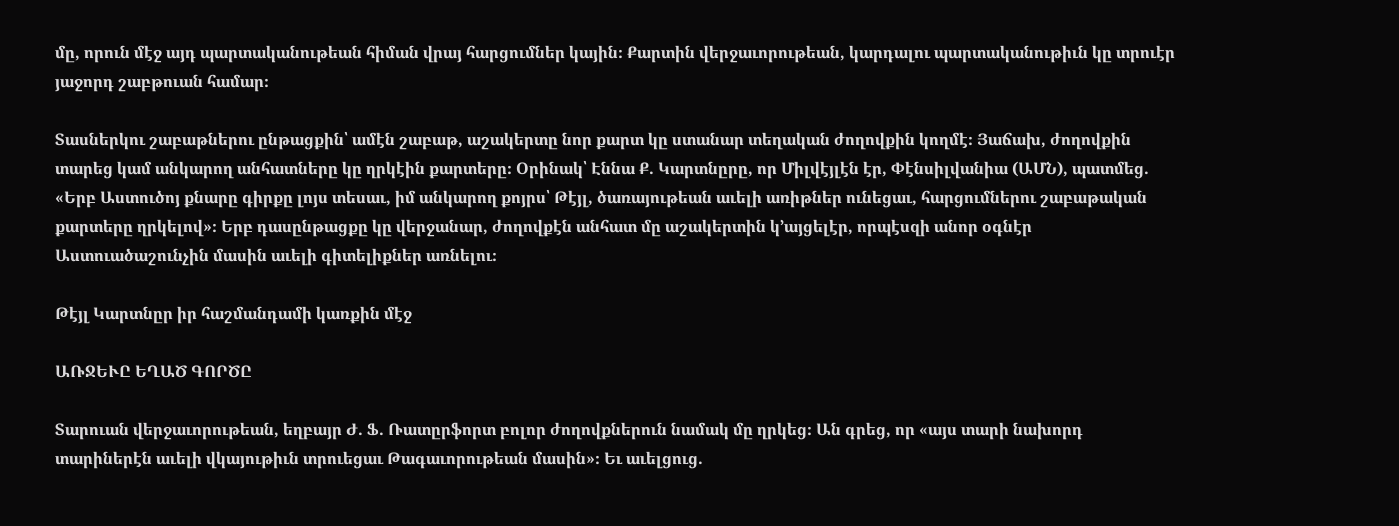մը, որուն մէջ այդ պարտականութեան հիման վրայ հարցումներ կային։ Քարտին վերջաւորութեան, կարդալու պարտականութիւն կը տրուէր յաջորդ շաբթուան համար։

Տասներկու շաբաթներու ընթացքին՝ ամէն շաբաթ, աշակերտը նոր քարտ կը ստանար տեղական ժողովքին կողմէ։ Յաճախ, ժողովքին տարեց կամ անկարող անհատները կը ղրկէին քարտերը։ Օրինակ՝ Էննա Ք. Կարտնըրը, որ Միլվէյլէն էր, Փէնսիլվանիա (ԱՄՆ), պատմեց. «Երբ Աստուծոյ քնարը գիրքը լոյս տեսաւ, իմ անկարող քոյրս՝ Թէյլ, ծառայութեան աւելի առիթներ ունեցաւ, հարցումներու շաբաթական քարտերը ղրկելով»։ Երբ դասընթացքը կը վերջանար, ժողովքէն անհատ մը աշակերտին կ’այցելէր, որպէսզի անոր օգնէր Աստուածաշունչին մասին աւելի գիտելիքներ առնելու։

Թէյլ Կարտնըր իր հաշմանդամի կառքին մէջ

ԱՌՋԵՒԸ ԵՂԱԾ ԳՈՐԾԸ

Տարուան վերջաւորութեան, եղբայր Ժ. Ֆ. Ռատըրֆորտ բոլոր ժողովքներուն նամակ մը ղրկեց։ Ան գրեց, որ «այս տարի նախորդ տարիներէն աւելի վկայութիւն տրուեցաւ Թագաւորութեան մասին»։ Եւ աւելցուց.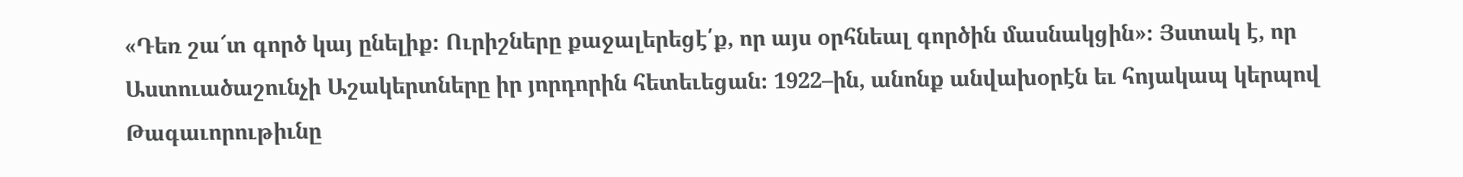«Դեռ շա՜տ գործ կայ ընելիք։ Ուրիշները քաջալերեցէ՛ք, որ այս օրհնեալ գործին մասնակցին»։ Յստակ է, որ Աստուածաշունչի Աշակերտները իր յորդորին հետեւեցան։ 1922–ին, անոնք անվախօրէն եւ հոյակապ կերպով Թագաւորութիւնը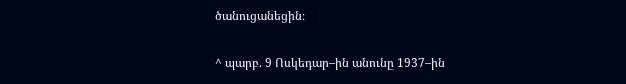ծանուցանեցին։

^ պարբ. 9 Ոսկեդար–ին անունը 1937–ին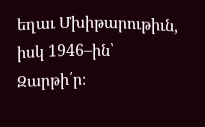եղաւ Մխիթարութիւն, իսկ 1946–ին՝ Զարթի՛ր։